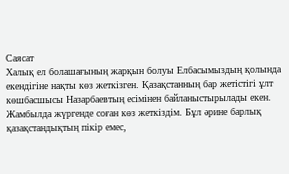Саясат
Халық ел болашағының жарқын болуы Елбасымыздың қолында екендігіне нақты көз жеткізген. Қазақстанның бар жетістігі ұлт көшбасшысы Назарбаевтың есімінен байланыстырылады екен. Жамбылда жүргенде соған көз жеткіздім. Бұл әрине барлық қазақстандықтың пікір емес,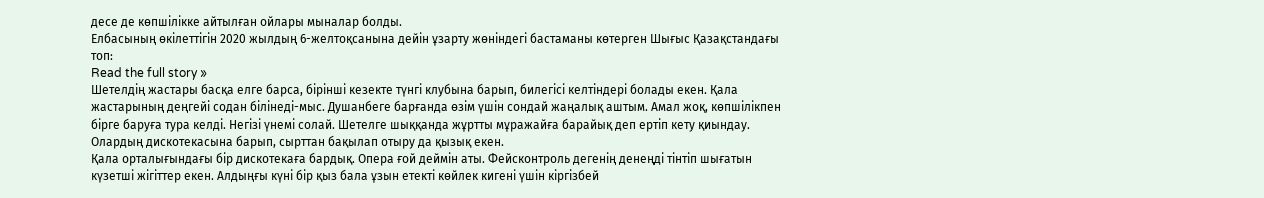десе де көпшілікке айтылған ойлары мыналар болды.
Елбасының өкілеттігін 2020 жылдың 6-желтоқсанына дейін ұзарту жөніндегі бастаманы көтерген Шығыс Қазақстандағы топ:
Read the full story »
Шетелдің жастары басқа елге барса, бірінші кезекте түнгі клубына барып, билегісі келтіндері болады екен. Қала жастарының деңгейі содан білінеді-мыс. Душанбеге барғанда өзім үшін сондай жаңалық аштым. Амал жоқ, көпшілікпен бірге баруға тура келді. Негізі үнемі солай. Шетелге шыққанда жұртты мұражайға барайық деп ертіп кету қиындау. Олардың дискотекасына барып, сырттан бақылап отыру да қызық екен.
Қала орталығындағы бір дискотекаға бардық. Опера ғой деймін аты. Фейсконтроль дегенің денеңді тінтіп шығатын күзетші жігіттер екен. Алдыңғы күні бір қыз бала ұзын етекті көйлек кигені үшін кіргізбей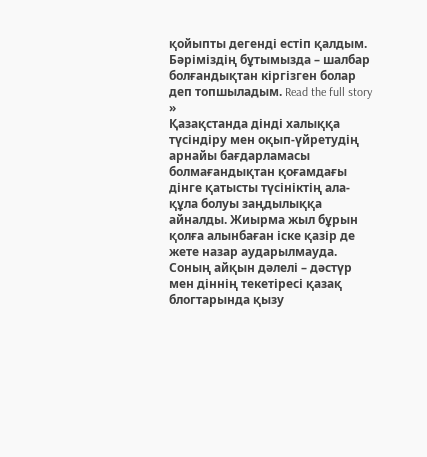қойыпты дегенді естіп қалдым. Бәріміздің бұтымызда – шалбар болғандықтан кіргізген болар деп топшыладым. Read the full story »
Қазақстанда дінді халыққа түсіндіру мен оқып-үйретудің арнайы бағдарламасы болмағандықтан қоғамдағы дінге қатысты түсініктің ала-құла болуы заңдылыққа айналды. Жиырма жыл бұрын қолға алынбаған іске қазір де жете назар аударылмауда. Соның айқын дәлелі – дәстүр мен діннің текетіресі қазақ блогтарында қызу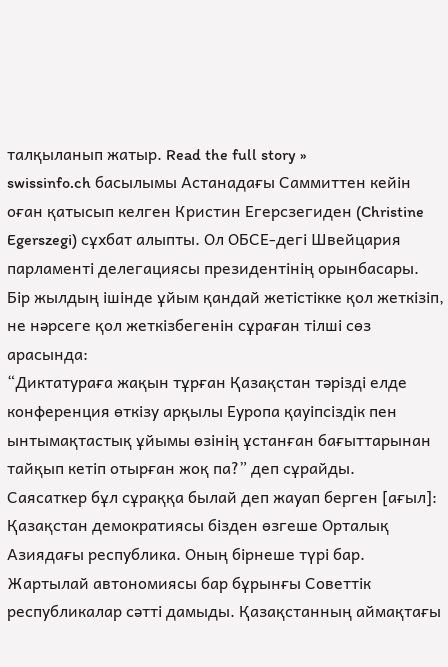талқыланып жатыр. Read the full story »
swissinfo.ch басылымы Астанадағы Саммиттен кейін оған қатысып келген Кристин Егерсзегиден (Christine Egerszegi) сұхбат алыпты. Ол ОБСЕ-дегі Швейцария парламенті делегациясы президентінің орынбасары.
Бір жылдың ішінде ұйым қандай жетістікке қол жеткізіп, не нәрсеге қол жеткізбегенін сұраған тілші сөз арасында:
“Диктатураға жақын тұрған Қазақстан тәрізді елде конференция өткізу арқылы Еуропа қауіпсіздік пен ынтымақтастық ұйымы өзінің ұстанған бағыттарынан тайқып кетіп отырған жоқ па?” деп сұрайды.
Саясаткер бұл сұраққа былай деп жауап берген [ағыл]:
Қазақстан демократиясы бізден өзгеше Орталық Азиядағы республика. Оның бірнеше түрі бар. Жартылай автономиясы бар бұрынғы Советтік республикалар сәтті дамыды. Қазақстанның аймақтағы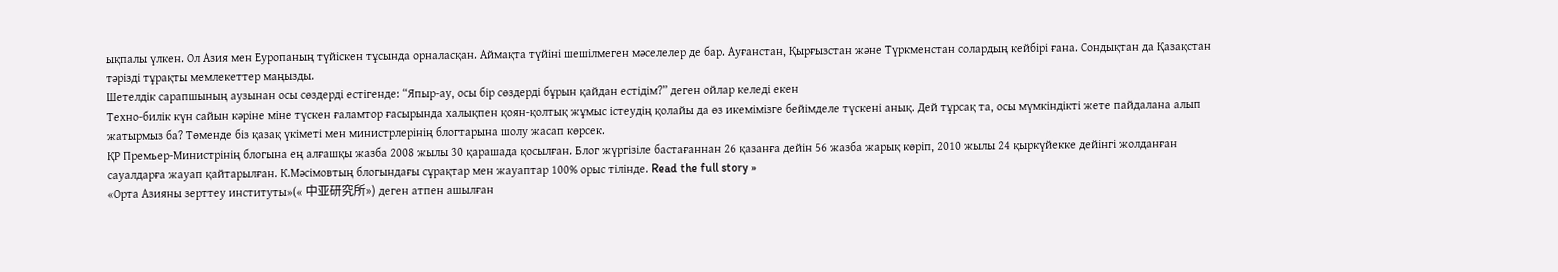ықпалы үлкен. Ол Азия мен Еуропаның түйіскен тұсында орналасқан. Аймақта түйіні шешілмеген мәселелер де бар. Ауғанстан, Қырғызстан және Түркменстан солардың кейбірі ғана. Сондықтан да Қазақстан тәрізді тұрақты мемлекеттер маңызды.
Шетелдік сарапшының аузынан осы сөздерді естігенде: “Япыр-ау, осы бір сөздерді бұрын қайдан естідім?” деген ойлар келеді екен
Техно-билік күн сайын кәріне міне түскен ғаламтор ғасырында халықпен қоян-қолтық жұмыс істеудің қолайы да өз икемімізге бейімделе түскені анық. Дей тұрсақ та, осы мүмкіндікті жете пайдалана алып жатырмыз ба? Төменде біз қазақ үкіметі мен министрлерінің блогтарына шолу жасап көрсек.
ҚР Премьер-Министрiнің блогына ең алғашқы жазба 2008 жылы 30 қарашада қосылған. Блог жүргізіле бастағаннан 26 қазанға дейін 56 жазба жарық көріп, 2010 жылы 24 қыркүйекке дейінгі жолданған сауалдарға жауап қайтарылған. К.Мәсімовтың блогындағы сұрақтар мен жауаптар 100% орыс тілінде. Read the full story »
«Орта Азияны зерттеу институты»(« 中亚研究所») деген атпен ашылған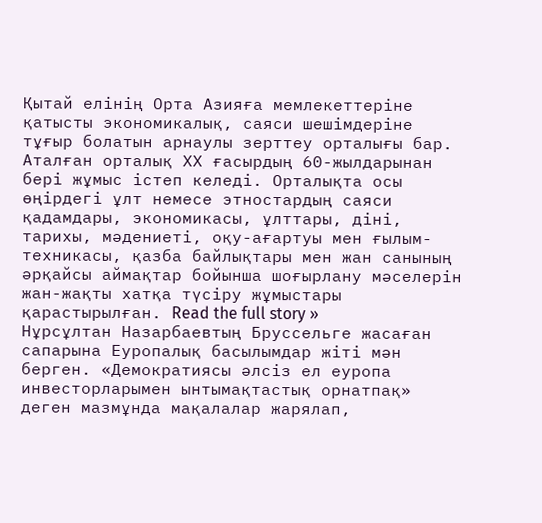Қытай елінің Орта Азияға мемлекеттеріне қатысты экономикалық, саяси шешімдеріне тұғыр болатын арнаулы зерттеу орталығы бар. Аталған орталық ХХ ғасырдың 60-жылдарынан бері жұмыс істеп келеді. Орталықта осы өңірдегі ұлт немесе этностардың саяси қадамдары, экономикасы, ұлттары, діні, тарихы, мәдениеті, оқу-ағартуы мен ғылым-техникасы, қазба байлықтары мен жан санының әрқайсы аймақтар бойынша шоғырлану мәселерін жан-жақты хатқа түсіру жұмыстары қарастырылған. Read the full story »
Нұрсұлтан Назарбаевтың Бруссельге жасаған сапарына Еуропалық басылымдар жіті мән берген. «Демократиясы әлсіз ел еуропа инвесторларымен ынтымақтастық орнатпақ» деген мазмұнда мақалалар жарялап,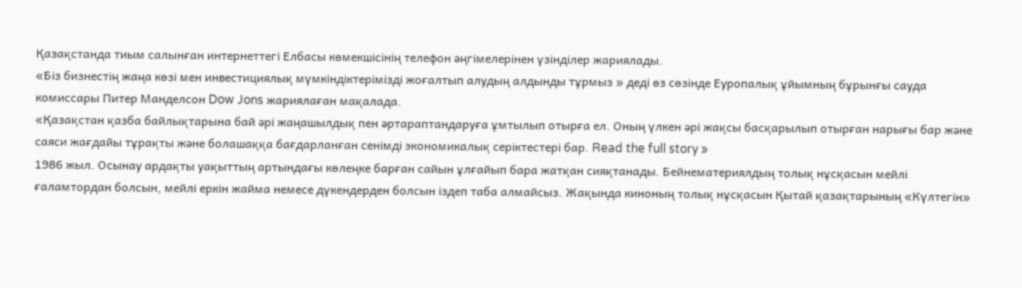Қазақстанда тиым салынған интернеттегі Елбасы көмекшісінің телефон әңгімелерінен үзінділер жариялады.
«Біз бизнестің жаңа көзі мен инвестициялық мүмкіндіктерімізді жоғалтып алудың алдынды тұрмыз » деді өз сөзінде Еуропалық ұйымның бұрынғы сауда комиссары Питер Манделсон Dow Jons жариялаған мақалада.
«Қазақстан қазба байлықтарына бай әрі жаңашылдық пен әртараптандаруға ұмтылып отырға ел. Оның үлкен әрі жақсы басқарылып отырған нарығы бар және саяси жағдайы тұрақты және болашаққа бағдарланған сенімді экономикалық серіктестері бар. Read the full story »
1986 жыл. Осынау ардақты уақыттың артындағы көлеңке барған сайын ұлғайып бара жатқан сияқтанады. Бейнематериялдың толық нұсқасын мейлі ғаламтордан болсын, мейлі еркін жайма немесе дүкендерден болсын іздеп таба алмайсыз. Жақында киноның толық нұсқасын Қытай қазақтарының «Күлтегін»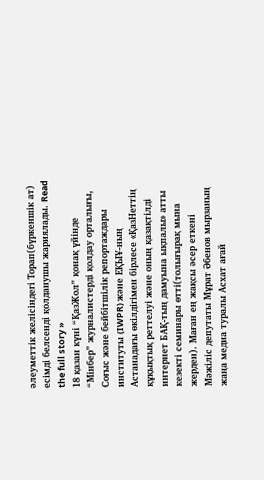әлеуметтік желісіндегі Торап(бүркеншік ат) есімді белсенді қолданушы жариялады. Read the full story »
18 қазан күні “ҚазЖол” қонақ үйінде “Мінбер” журналистерді қолдау орталығы, Соғыс және бейбітшілік репортаждары институты (IWPR) және ЕҚЫҰ-ның Астанадағы өкілдігімен бірлесе «ҚазНеттің құқықтық реттелуі және оның қазақтілді интернет БАҚ-тың дамуына ықпалы» атты кезекті семинары өтті(толығырақ мына жерден). Маған ең жақсы әсер еткені Мәжіліс депутаты Мұрат Әбенов мырзаның жаңа медиа туралы Асхат ағай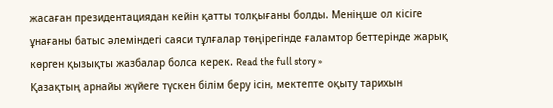жасаған президентациядан кейін қатты толқығаны болды. Меніңше ол кісіге ұнағаны батыс әлеміндегі саяси тұлғалар төңірегінде ғаламтор беттерінде жарық көрген қызықты жазбалар болса керек. Read the full story »
Қазақтың арнайы жүйеге түскен білім беру ісін, мектепте оқыту тарихын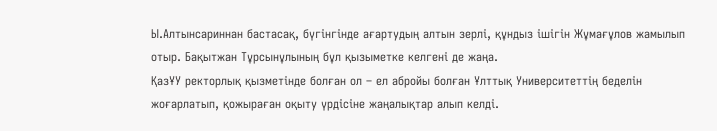Ы.Алтынсариннан бастасақ, бүгінгінде ағартудың алтын зерлі, құндыз ішігін Жұмағұлов жамылып отыр. Бақытжан Тұрсынұлының бұл қызыметке келгені де жаңа.
ҚазҰУ ректорлық қызметінде болған ол – ел абройы болған Ұлттық Университеттің беделін жоғарлатып, қожыраған оқыту үрдісіне жаңалықтар алып келді.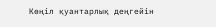Көңіл қуантарлық деңгейін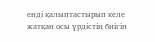енді қалыптастырып келе жатқан осы үрдістің биігін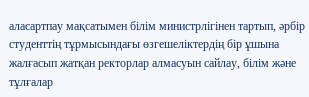аласартпау мақсатымен білім министрлігінен тартып, әрбір студенттің тұрмысындағы өзгешеліктердің бір ұшына жалғасып жатқан ректорлар алмасуын сайлау, білім және тұлғалар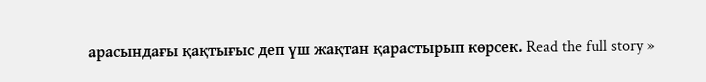арасындағы қақтығыс деп үш жақтан қарастырып көрсек. Read the full story »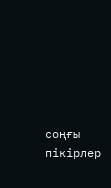соңғы пікірлер